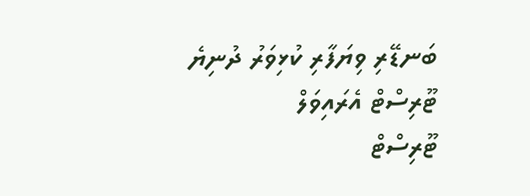ބަނޑޭރި ވިޔަފާރި ކުޅިވަރު ދުނިޔެ
ޓޫރިސްޓް އެރައިވަލް
ޓޫރިސްޓް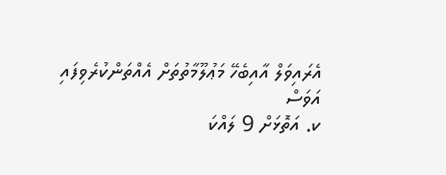އެރައިވަލް އާއިބެހޭ މަޢުލޫމާތުތަށް އެއްތަންކުރެވިފައި
އަވަސް
ކ. އަތޮޅަށް 9 ލައްކަ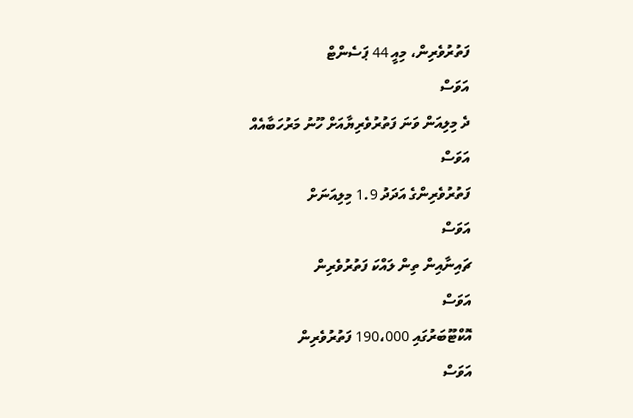ފަތުރުވެރިން، މިއީ 44 ޕަސެންޓް
އަވަސް
ދެ މިލިއަން ވަނަ ފަތުރުވެރިޔާއަށް ހޫނު މަރުހަބާއެއް
އަވަސް
ފަތުރުވެރިންގެ އަދަދު 1.9 މިލިއަނަށް
އަވަސް
ޗައިނާއިން ތިން ލައްކަ ފަތުރުވެރިން
އަވަސް
އޮކްޓޫބަރުގައި 190،000 ފަތުރުވެރިން
އަވަސް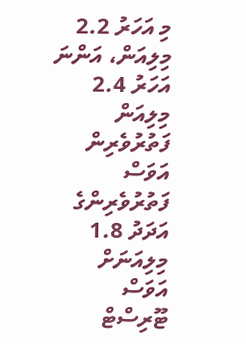މި އަހަރު 2.2 މިލިއަން، އަންނަ އަހަރު 2.4 މިލިއަން ފަތުރުވެރިން
އަވަސް
ފަތުރުވެރިންގެ އަދަދު 1.8 މިލިއަނަށް
އަވަސް
ޓޫރިސްޓް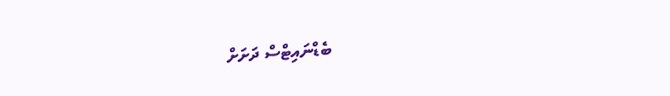ބެޑްނައިޓްސް ދަށަށް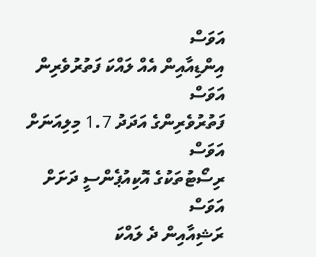އަވަސް
އިންޑިއާއިން އެއް ލައްކަ ފަތުރުވެރިން
އަވަސް
ފަތުރުވެރިންގެ އަދަދު 1.7 މިލިއަނަށް
އަވަސް
ރިސޯޓުތަކުގެ އޮކިއުޕެންސީ ދަށަށް
އަވަސް
ރަޝިއާއިން ދެ ލައްކަ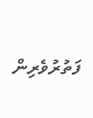ފަތުރުވެރިން